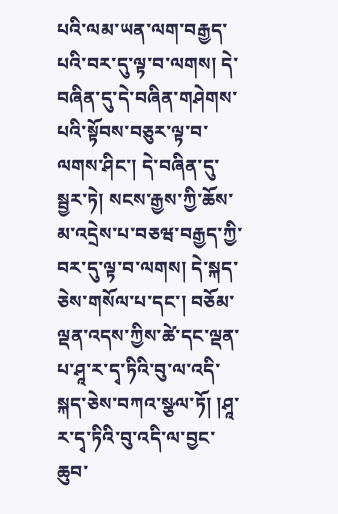པའི་ལམ་ཡན་ལག་བརྒྱད་པའི་བར་དུ་ལྟ་བ་ལགས། དེ་བཞིན་དུ་དེ་བཞིན་གཤེགས་པའི་སྟོབས་བཅུར་ལྟ་བ་ལགས་ཤིང་། དེ་བཞིན་དུ་སྦྱར་ཏེ། སངས་རྒྱས་ཀྱི་ཆོས་མ་འདྲེས་པ་བཅཝ་བརྒྱད་ཀྱི་བར་དུ་ལྟ་བ་ལགས། དེ་སྐད་ཅེས་གསོལ་པ་དང་། བཅོམ་ལྡན་འདས་ཀྱིས་ཚེ་དང་ལྡན་པ་ཤཱ་ར་དྭ་ཏིའི་བུ་ལ་འདི་སྐད་ཅེས་བཀའ་སྩལ་ཏོ། །ཤཱ་ར་དྭ་ཏིའི་བུ་འདི་ལ་བྱང་ཆུབ་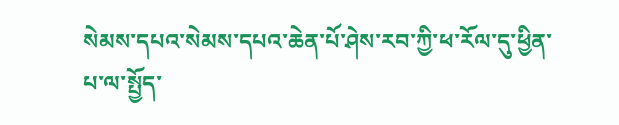སེམས་དཔའ་སེམས་དཔའ་ཆེན་པོ་ཤེས་རབ་ཀྱི་ཕ་རོལ་དུ་ཕྱིན་པ་ལ་སྤྱོད་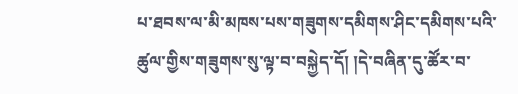པ་ཐབས་ལ་མི་མཁས་པས་གཟུགས་དམིགས་ཤིང་དམིགས་པའི་ཚུལ་གྱིས་གཟུགས་སུ་ལྟ་བ་བསྐྱེད་དོ། །དེ་བཞིན་དུ་ཚོར་བ་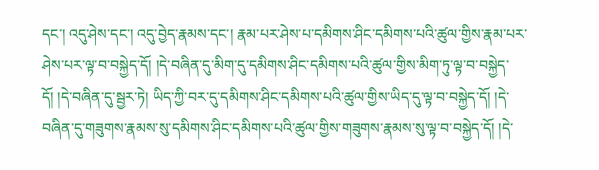དང་། འདུ་ཤེས་དང་། འདུ་བྱེད་རྣམས་དང་། རྣམ་པར་ཤེས་པ་དམིགས་ཤིང་དམིགས་པའི་ཚུལ་གྱིས་རྣམ་པར་ཤེས་པར་ལྟ་བ་བསྐྱེད་དོ། །དེ་བཞིན་དུ་མིག་དུ་དམིགས་ཤིང་དམིགས་པའི་ཚུལ་གྱིས་མིག་ཏུ་ལྟ་བ་བསྐྱེད་དོ། །དེ་བཞིན་དུ་སྦྱར་ཏེ། ཡིད་ཀྱི་བར་དུ་དམིགས་ཤིང་དམིགས་པའི་ཚུལ་གྱིས་ཡིད་དུ་ལྟ་བ་བསྐྱེད་དོ། །དེ་བཞིན་དུ་གཟུགས་རྣམས་སུ་དམིགས་ཤིང་དམིགས་པའི་ཚུལ་གྱིས་གཟུགས་རྣམས་སུ་ལྟ་བ་བསྐྱེད་དོ། །དེ་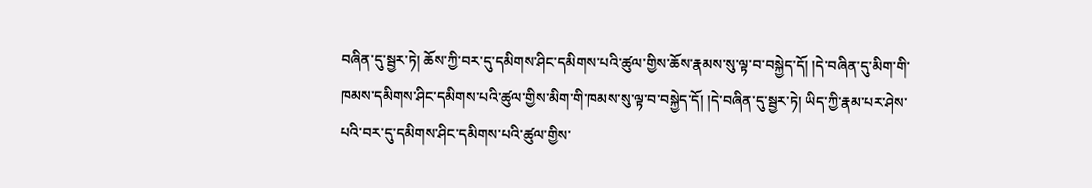བཞིན་དུ་སྦྱར་ཏེ། ཆོས་ཀྱི་བར་དུ་དམིགས་ཤིང་དམིགས་པའི་ཚུལ་གྱིས་ཆོས་རྣམས་སུ་ལྟ་བ་བསྐྱེད་དོ། །དེ་བཞིན་དུ་མིག་གི་ཁམས་དམིགས་ཤིང་དམིགས་པའི་ཚུལ་གྱིས་མིག་གི་ཁམས་སུ་ལྟ་བ་བསྐྱེད་དོ། །དེ་བཞིན་དུ་སྦྱར་ཏེ། ཡིད་ཀྱི་རྣམ་པར་ཤེས་པའི་བར་དུ་དམིགས་ཤིང་དམིགས་པའི་ཚུལ་གྱིས་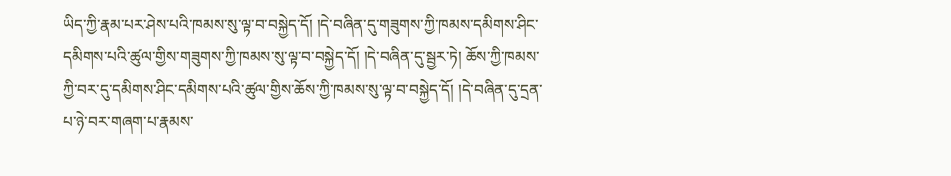ཡིད་ཀྱི་རྣམ་པར་ཤེས་པའི་ཁམས་སུ་ལྟ་བ་བསྐྱེད་དོ། །དེ་བཞིན་དུ་གཟུགས་ཀྱི་ཁམས་དམིགས་ཤིང་དམིགས་པའི་ཚུལ་གྱིས་གཟུགས་ཀྱི་ཁམས་སུ་ལྟ་བ་བསྐྱེད་དོ། །དེ་བཞིན་དུ་སྦྱར་ཏེ། ཆོས་ཀྱི་ཁམས་ཀྱི་བར་དུ་དམིགས་ཤིང་དམིགས་པའི་ཚུལ་གྱིས་ཆོས་ཀྱི་ཁམས་སུ་ལྟ་བ་བསྐྱེད་དོ། །དེ་བཞིན་དུ་དྲན་པ་ཉེ་བར་གཞག་པ་རྣམས་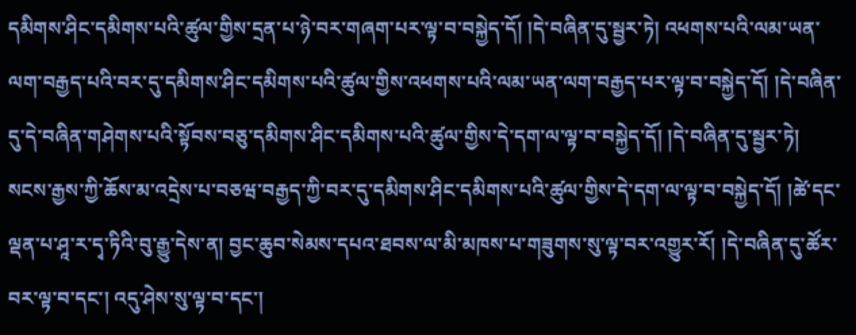དམིགས་ཤིང་དམིགས་པའི་ཚུལ་གྱིས་དྲན་པ་ཉེ་བར་གཞག་པར་ལྟ་བ་བསྐྱེད་དོ། །དེ་བཞིན་དུ་སྦྱར་ཏེ། འཕགས་པའི་ལམ་ཡན་ལག་བརྒྱད་པའི་བར་དུ་དམིགས་ཤིང་དམིགས་པའི་ཚུལ་གྱིས་འཕགས་པའི་ལམ་ཡན་ལག་བརྒྱད་པར་ལྟ་བ་བསྐྱེད་དོ། །དེ་བཞིན་དུ་དེ་བཞིན་གཤེགས་པའི་སྟོབས་བཅུ་དམིགས་ཤིང་དམིགས་པའི་ཚུལ་གྱིས་དེ་དག་ལ་ལྟ་བ་བསྐྱེད་དོ། །དེ་བཞིན་དུ་སྦྱར་ཏེ། སངས་རྒྱས་ཀྱི་ཆོས་མ་འདྲེས་པ་བཅཝ་བརྒྱད་ཀྱི་བར་དུ་དམིགས་ཤིང་དམིགས་པའི་ཚུལ་གྱིས་དེ་དག་ལ་ལྟ་བ་བསྐྱེད་དོ། །ཚེ་དང་ལྡན་པ་ཤཱ་ར་དྭ་ཏིའི་བུ་རྒྱུ་དེས་ན། བྱང་ཆུབ་སེམས་དཔའ་ཐབས་ལ་མི་མཁས་པ་གཟུགས་སུ་ལྟ་བར་འགྱུར་རོ། །དེ་བཞིན་དུ་ཚོར་བར་ལྟ་བ་དང་། འདུ་ཤེས་སུ་ལྟ་བ་དང་།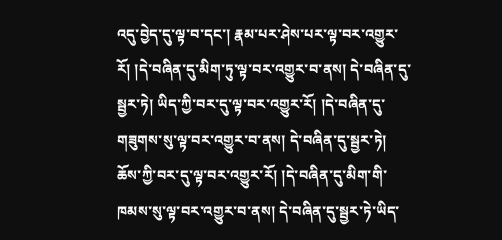འདུ་བྱེད་དུ་ལྟ་བ་དང་། རྣམ་པར་ཤེས་པར་ལྟ་བར་འགྱུར་རོ། །དེ་བཞིན་དུ་མིག་ཏུ་ལྟ་བར་འགྱུར་བ་ནས། དེ་བཞིན་དུ་སྦྱར་ཏེ། ཡིད་ཀྱི་བར་དུ་ལྟ་བར་འགྱུར་རོ། །དེ་བཞིན་དུ་གཟུགས་སུ་ལྟ་བར་འགྱུར་བ་ནས། དེ་བཞིན་དུ་སྦྱར་ཏེ། ཆོས་ཀྱི་བར་དུ་ལྟ་བར་འགྱུར་རོ། །དེ་བཞིན་དུ་མིག་གི་ཁམས་སུ་ལྟ་བར་འགྱུར་བ་ནས། དེ་བཞིན་དུ་སྦྱར་ཏེ་ཡིད་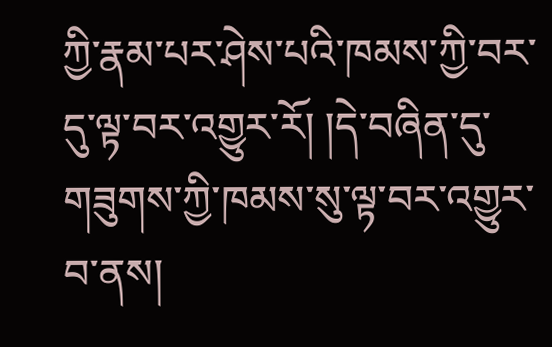ཀྱི་རྣམ་པར་ཤེས་པའི་ཁམས་ཀྱི་བར་དུ་ལྟ་བར་འགྱུར་རོ། །དེ་བཞིན་དུ་གཟུགས་ཀྱི་ཁམས་སུ་ལྟ་བར་འགྱུར་བ་ནས།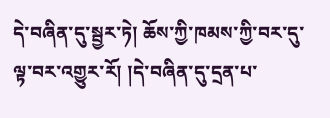དེ་བཞིན་དུ་སྦྱར་ཏེ། ཆོས་ཀྱི་ཁམས་ཀྱི་བར་དུ་ལྟ་བར་འགྱུར་རོ། །དེ་བཞིན་དུ་དྲན་པ་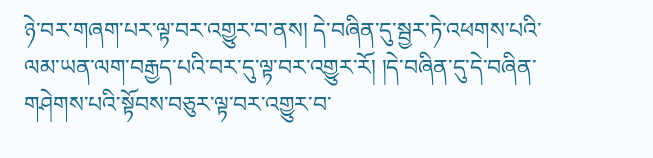ཉེ་བར་གཞག་པར་ལྟ་བར་འགྱུར་བ་ནས། དེ་བཞིན་དུ་སྦྱར་ཏེ་འཕགས་པའི་ལམ་ཡན་ལག་བརྒྱད་པའི་བར་དུ་ལྟ་བར་འགྱུར་རོ། །དེ་བཞིན་དུ་དེ་བཞིན་གཤེགས་པའི་སྟོབས་བཅུར་ལྟ་བར་འགྱུར་བ་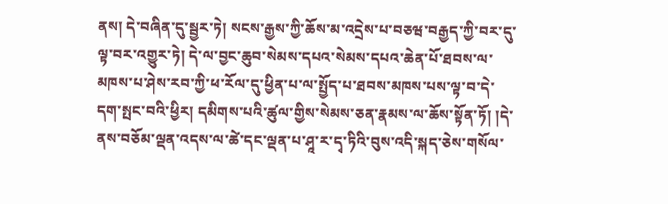ནས། དེ་བཞིན་དུ་སྦྱར་ཏེ། སངས་རྒྱས་ཀྱི་ཆོས་མ་འདྲེས་པ་བཅཝ་བརྒྱད་ཀྱི་བར་དུ་ལྟ་བར་འགྱུར་ཏེ། དེ་ལ་བྱང་ཆུབ་སེམས་དཔའ་སེམས་དཔའ་ཆེན་པོ་ཐབས་ལ་མཁས་པ་ཤེས་རབ་ཀྱི་ཕ་རོལ་དུ་ཕྱིན་པ་ལ་སྤྱོད་པ་ཐབས་མཁས་པས་ལྟ་བ་དེ་དག་སྤང་བའི་ཕྱིར། དམིགས་པའི་ཚུལ་གྱིས་སེམས་ཅན་རྣམས་ལ་ཆོས་སྟོན་ཏོ། །དེ་ནས་བཅོམ་ལྡན་འདས་ལ་ཚེ་དང་ལྡན་པ་ཤཱ་ར་དྭ་ཏིའི་བུས་འདི་སྐད་ཅེས་གསོལ་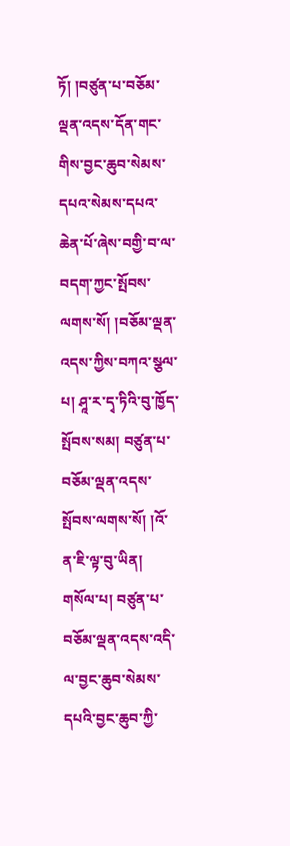ཏོ། །བཙུན་པ་བཅོམ་ལྡན་འདས་དོན་གང་གིས་བྱང་ཆུབ་སེམས་དཔའ་སེམས་དཔའ་ཆེན་པོ་ཞེས་བགྱི་བ་ལ་བདག་ཀྱང་སྤོབས་ལགས་སོ། །བཅོམ་ལྡན་འདས་ཀྱིས་བཀའ་སྩལ་པ། ཤཱ་ར་དྭ་ཏིའི་བུ་ཁྱོད་སྤོབས་སམ། བཙུན་པ་བཅོམ་ལྡན་འདས་སྤོབས་ལགས་སོ། །འོ་ན་ཇི་ལྟ་བུ་ཡིན། གསོལ་པ། བཙུན་པ་བཅོམ་ལྡན་འདས་འདི་ལ་བྱང་ཆུབ་སེམས་དཔའི་བྱང་ཆུབ་ཀྱི་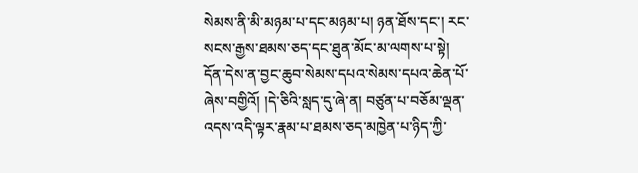སེམས་ནི་མི་མཉམ་པ་དང་མཉམ་པ། ཉན་ཐོས་དང་། རང་སངས་རྒྱས་ཐམས་ཅད་དང་ཐུན་མོང་མ་ལགས་པ་སྟེ། དོན་དེས་ན་བྱང་ཆུབ་སེམས་དཔའ་སེམས་དཔའ་ཆེན་པོ་ཞེས་བགྱིའོ། །དེ་ཅིའི་སླད་དུ་ཞེ་ན། བཙུན་པ་བཅོམ་ལྡན་འདས་འདི་ལྟར་རྣམ་པ་ཐམས་ཅད་མཁྱེན་པ་ཉིད་ཀྱི་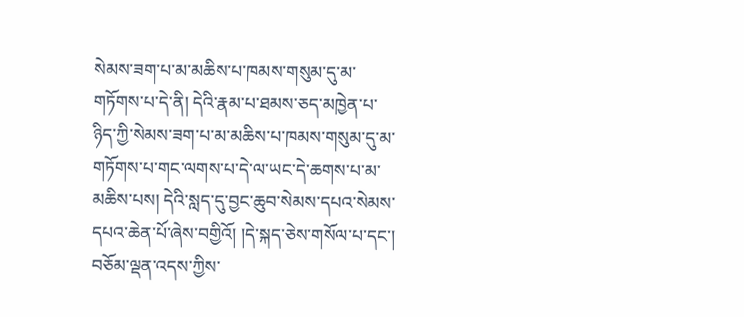སེམས་ཟག་པ་མ་མཆིས་པ་ཁམས་གསུམ་དུ་མ་གཏོགས་པ་དེ་ནི། དེའི་རྣམ་པ་ཐམས་ཅད་མཁྱེན་པ་ཉིད་ཀྱི་སེམས་ཟག་པ་མ་མཆིས་པ་ཁམས་གསུམ་དུ་མ་གཏོགས་པ་གང་ལགས་པ་དེ་ལ་ཡང་དེ་ཆགས་པ་མ་མཆིས་པས། དེའི་སླད་དུ་བྱང་ཆུབ་སེམས་དཔའ་སེམས་དཔའ་ཆེན་པོ་ཞེས་བགྱིའོ། །དེ་སྐད་ཅེས་གསོལ་པ་དང་། བཅོམ་ལྡན་འདས་ཀྱིས་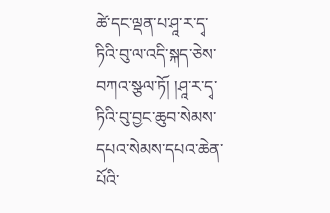ཚེ་དང་ལྡན་པ་ཤཱ་ར་དྭ་ཏིའི་བུ་ལ་འདི་སྐད་ཅེས་བཀའ་སྩལ་ཏོ། །ཤཱ་ར་དྭ་ཏིའི་བུ་བྱང་ཆུབ་སེམས་དཔའ་སེམས་དཔའ་ཆེན་པོའི་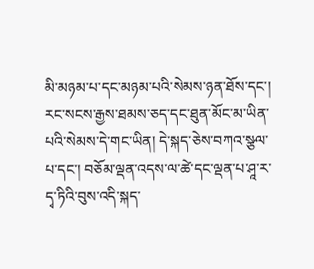མི་མཉམ་པ་དང་མཉམ་པའི་སེམས་ཉན་ཐོས་དང་། རང་སངས་རྒྱས་ཐམས་ཅད་དང་ཐུན་མོང་མ་ཡིན་པའི་སེམས་དེ་གང་ཡིན། དེ་སྐད་ཅེས་བཀའ་སྩལ་པ་དང་། བཅོམ་ལྡན་འདས་ལ་ཚེ་དང་ལྡན་པ་ཤཱ་ར་དྭ་ཏིའི་བུས་འདི་སྐད་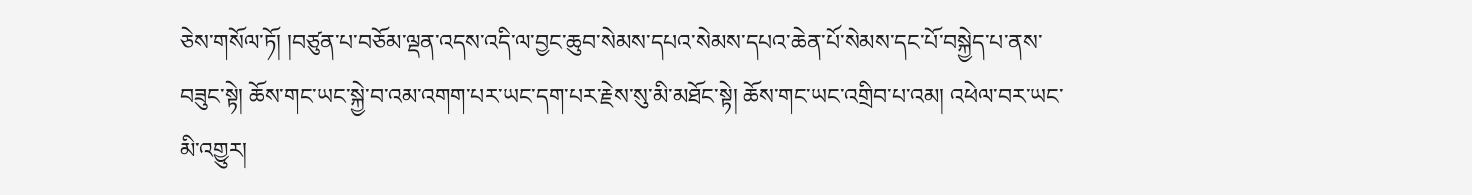ཅེས་གསོལ་ཏོ། །བཙུན་པ་བཅོམ་ལྡན་འདས་འདི་ལ་བྱང་ཆུབ་སེམས་དཔའ་སེམས་དཔའ་ཆེན་པོ་སེམས་དང་པོ་བསྐྱེད་པ་ནས་བཟུང་སྟེ། ཆོས་གང་ཡང་སྐྱེ་བ་འམ་འགག་པར་ཡང་དག་པར་རྗེས་སུ་མི་མཐོང་སྟེ། ཆོས་གང་ཡང་འགྲིབ་པ་འམ། འཕེལ་བར་ཡང་མི་འགྱུར།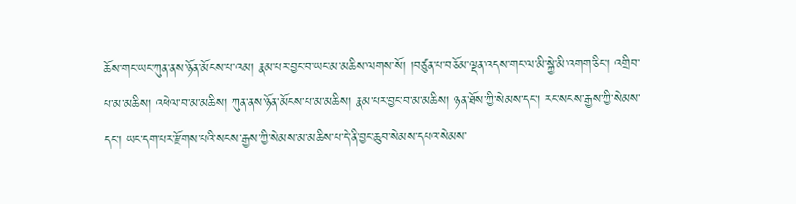ཆོས་གང་ཡང་ཀུན་ནས་ཉོན་མོངས་པ་འམ། རྣམ་པར་བྱང་བ་ཡང་མ་མཆིས་ལགས་སོ། །བཙུན་པ་བཅོམ་ལྡན་འདས་གང་ལ་མི་སྐྱེ་མི་འགག་ཅིང་། འགྲིབ་པ་མ་མཆིས། འཕེལ་བ་མ་མཆིས། ཀུན་ནས་ཉོན་མོངས་པ་མ་མཆིས། རྣམ་པར་བྱང་བ་མ་མཆིས། ཉན་ཐོས་ཀྱི་སེམས་དང་། རང་སངས་རྒྱས་ཀྱི་སེམས་དང་། ཡང་དག་པར་རྫོགས་པའི་སངས་རྒྱས་ཀྱི་སེམས་མ་མཆིས་པ་དེ་ནི་བྱང་ཆུབ་སེམས་དཔའ་སེམས་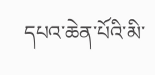དཔའ་ཆེན་པོའི་མི་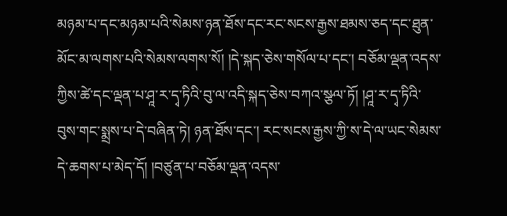མཉམ་པ་དང་མཉམ་པའི་སེམས་ཉན་ཐོས་དང་རང་སངས་རྒྱས་ཐམས་ཅད་དང་ཐུན་མོང་མ་ལགས་པའི་སེམས་ལགས་སོ། །དེ་སྐད་ཅེས་གསོལ་པ་དང་། བཅོམ་ལྡན་འདས་ཀྱིས་ཚེ་དང་ལྡན་པ་ཤཱ་ར་དྭ་ཏིའི་བུ་ལ་འདི་སྐད་ཅེས་བཀའ་སྩལ་ཏོ། །ཤཱ་ར་དྭ་ཏིའི་བུས་གང་སྨྲས་པ་དེ་བཞིན་ཏེ། ཉན་ཐོས་དང་། རང་སངས་རྒྱས་ཀྱི་ས་དེ་ལ་ཡང་སེམས་དེ་ཆགས་པ་མེད་དོ། །བཙུན་པ་བཅོམ་ལྡན་འདས་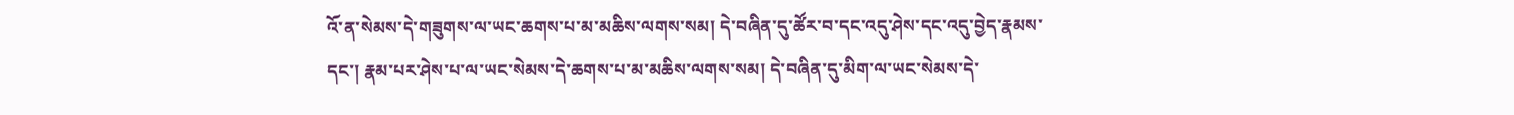འོ་ན་སེམས་དེ་གཟུགས་ལ་ཡང་ཆགས་པ་མ་མཆིས་ལགས་སམ། དེ་བཞིན་དུ་ཚོར་བ་དང་འདུ་ཤེས་དང་འདུ་བྱེད་རྣམས་དང་། རྣམ་པར་ཤེས་པ་ལ་ཡང་སེམས་དེ་ཆགས་པ་མ་མཆིས་ལགས་སམ། དེ་བཞིན་དུ་མིག་ལ་ཡང་སེམས་དེ་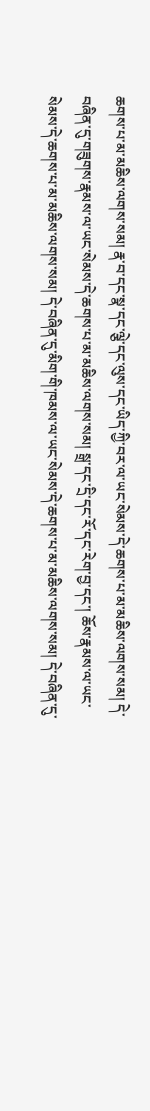ཆགས་པ་མ་མཆིས་ལགས་སམ། རྣ་བ་དང་སྣ་དང་ལྕེ་དང་ལུས་དང་ཡིད་ཀྱི་བར་ལ་ཡང་སེམས་དེ་ཆགས་པ་མ་མཆིས་ལགས་སམ། དེ་བཞིན་དུ་གཟུགས་རྣམས་ལ་ཡང་སེམས་དེ་ཆགས་པ་མ་མཆིས་ལགས་སམ། སྒྲ་དང་དྲི་དང་རོ་དང་རེག་བྱ་དང་། ཆོས་རྣམས་ལ་ཡང་སེམས་དེ་ཆགས་པ་མ་མཆིས་ལགས་སམ། དེ་བཞིན་དུ་མིག་གི་ཁམས་ལ་ཡང་སེམས་དེ་ཆགས་པ་མ་མཆིས་ལགས་སམ། དེ་བཞིན་དུ་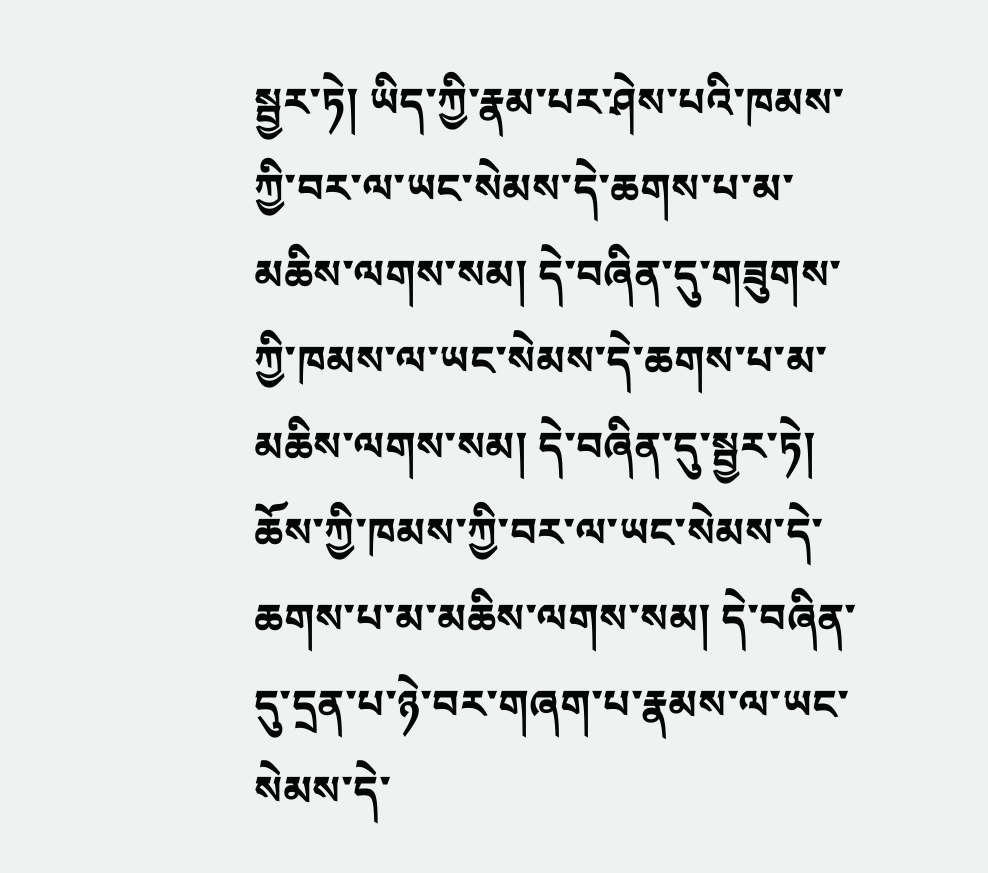སྦྱར་ཏེ། ཡིད་ཀྱི་རྣམ་པར་ཤེས་པའི་ཁམས་ཀྱི་བར་ལ་ཡང་སེམས་དེ་ཆགས་པ་མ་མཆིས་ལགས་སམ། དེ་བཞིན་དུ་གཟུགས་ཀྱི་ཁམས་ལ་ཡང་སེམས་དེ་ཆགས་པ་མ་མཆིས་ལགས་སམ། དེ་བཞིན་དུ་སྦྱར་ཏེ། ཆོས་ཀྱི་ཁམས་ཀྱི་བར་ལ་ཡང་སེམས་དེ་ཆགས་པ་མ་མཆིས་ལགས་སམ། དེ་བཞིན་དུ་དྲན་པ་ཉེ་བར་གཞག་པ་རྣམས་ལ་ཡང་སེམས་དེ་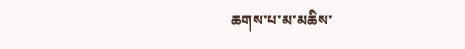ཆགས་པ་མ་མཆིས་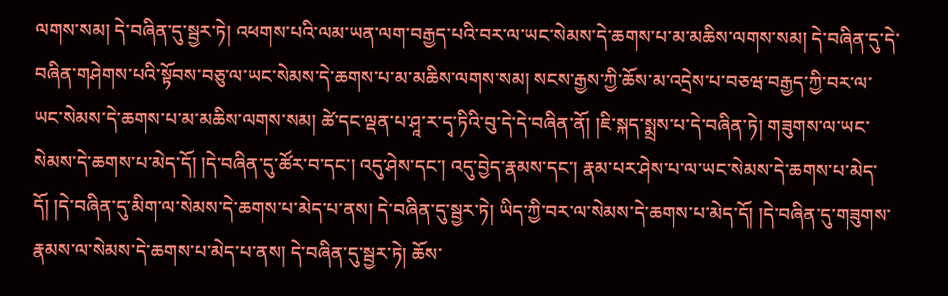ལགས་སམ། དེ་བཞིན་དུ་སྦྱར་ཏེ། འཕགས་པའི་ལམ་ཡན་ལག་བརྒྱད་པའི་བར་ལ་ཡང་སེམས་དེ་ཆགས་པ་མ་མཆིས་ལགས་སམ། དེ་བཞིན་དུ་དེ་བཞིན་གཤེགས་པའི་སྟོབས་བཅུ་ལ་ཡང་སེམས་དེ་ཆགས་པ་མ་མཆིས་ལགས་སམ། སངས་རྒྱས་ཀྱི་ཆོས་མ་འདྲེས་པ་བཅཝ་བརྒྱད་ཀྱི་བར་ལ་ཡང་སེམས་དེ་ཆགས་པ་མ་མཆིས་ལགས་སམ། ཚེ་དང་ལྡན་པ་ཤཱ་ར་དྭ་ཏིའི་བུ་དེ་དེ་བཞིན་ནོ། །ཇི་སྐད་སྨྲས་པ་དེ་བཞིན་ཏེ། གཟུགས་ལ་ཡང་སེམས་དེ་ཆགས་པ་མེད་དོ། །དེ་བཞིན་དུ་ཚོར་བ་དང་། འདུ་ཤེས་དང་། འདུ་བྱེད་རྣམས་དང་། རྣམ་པར་ཤེས་པ་ལ་ཡང་སེམས་དེ་ཆགས་པ་མེད་དོ། །དེ་བཞིན་དུ་མིག་ལ་སེམས་དེ་ཆགས་པ་མེད་པ་ནས། དེ་བཞིན་དུ་སྦྱར་ཏེ། ཡིད་ཀྱི་བར་ལ་སེམས་དེ་ཆགས་པ་མེད་དོ། །དེ་བཞིན་དུ་གཟུགས་རྣམས་ལ་སེམས་དེ་ཆགས་པ་མེད་པ་ནས། དེ་བཞིན་དུ་སྦྱར་ཏེ། ཆོས་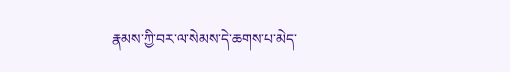རྣམས་ཀྱི་བར་ལ་སེམས་དེ་ཆགས་པ་མེད་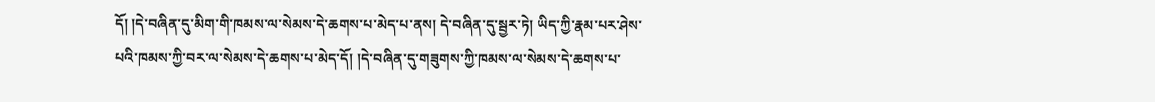དོ། །དེ་བཞིན་དུ་མིག་གི་ཁམས་ལ་སེམས་དེ་ཆགས་པ་མེད་པ་ནས། དེ་བཞིན་དུ་སྦྱར་ཏེ། ཡིད་ཀྱི་རྣམ་པར་ཤེས་པའི་ཁམས་ཀྱི་བར་ལ་སེམས་དེ་ཆགས་པ་མེད་དོ། །དེ་བཞིན་དུ་གཟུགས་ཀྱི་ཁམས་ལ་སེམས་དེ་ཆགས་པ་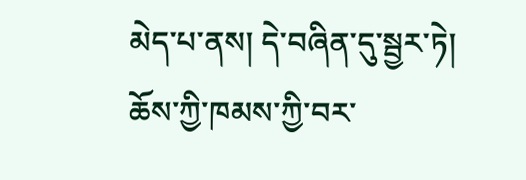མེད་པ་ནས། དེ་བཞིན་དུ་སྦྱར་ཏེ། ཆོས་ཀྱི་ཁམས་ཀྱི་བར་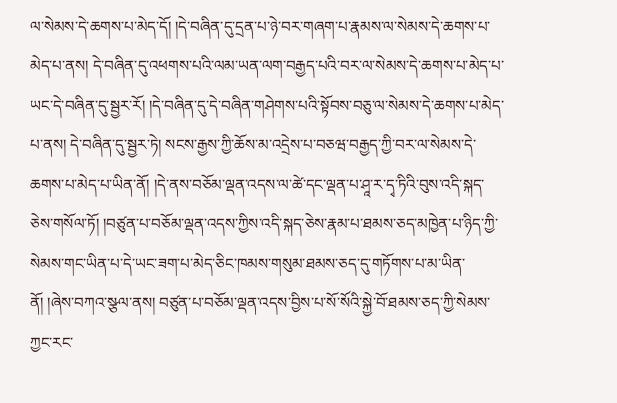ལ་སེམས་དེ་ཆགས་པ་མེད་དོ། །དེ་བཞིན་དུ་དྲན་པ་ཉེ་བར་གཞག་པ་རྣམས་ལ་སེམས་དེ་ཆགས་པ་མེད་པ་ནས། དེ་བཞིན་དུ་འཕགས་པའི་ལམ་ཡན་ལག་བརྒྱད་པའི་བར་ལ་སེམས་དེ་ཆགས་པ་མེད་པ་ཡང་དེ་བཞིན་དུ་སྦྱར་རོ། །དེ་བཞིན་དུ་དེ་བཞིན་གཤེགས་པའི་སྟོབས་བཅུ་ལ་སེམས་དེ་ཆགས་པ་མེད་པ་ནས། དེ་བཞིན་དུ་སྦྱར་ཏེ། སངས་རྒྱས་ཀྱི་ཆོས་མ་འདྲེས་པ་བཅཝ་བརྒྱད་ཀྱི་བར་ལ་སེམས་དེ་ཆགས་པ་མེད་པ་ཡིན་ནོ། །དེ་ནས་བཅོམ་ལྡན་འདས་ལ་ཚེ་དང་ལྡན་པ་ཤཱ་ར་དྭ་ཏིའི་བུས་འདི་སྐད་ཅེས་གསོལ་ཏོ། །བཙུན་པ་བཅོམ་ལྡན་འདས་ཀྱིས་འདི་སྐད་ཅེས་རྣམ་པ་ཐམས་ཅད་མཁྱེན་པ་ཉིད་ཀྱི་སེམས་གང་ཡིན་པ་དེ་ཡང་ཟག་པ་མེད་ཅིང་ཁམས་གསུམ་ཐམས་ཅད་དུ་གཏོགས་པ་མ་ཡིན་ནོ། །ཞེས་བཀའ་སྩལ་ནས། བཙུན་པ་བཅོམ་ལྡན་འདས་བྱིས་པ་སོ་སོའི་སྐྱེ་བོ་ཐམས་ཅད་ཀྱི་སེམས་ཀྱང་རང་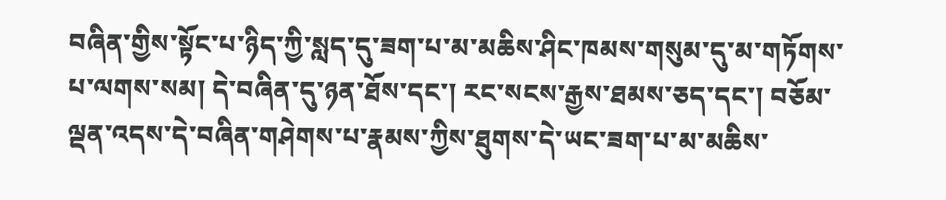བཞིན་གྱིས་སྟོང་པ་ཉིད་ཀྱི་སླད་དུ་ཟག་པ་མ་མཆིས་ཤིང་ཁམས་གསུམ་དུ་མ་གཏོགས་པ་ལགས་སམ། དེ་བཞིན་དུ་ཉན་ཐོས་དང་། རང་སངས་རྒྱས་ཐམས་ཅད་དང་། བཅོམ་ལྡན་འདས་དེ་བཞིན་གཤེགས་པ་རྣམས་ཀྱིས་ཐུགས་དེ་ཡང་ཟག་པ་མ་མཆིས་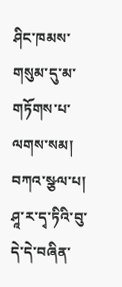ཤིང་ཁམས་གསུམ་དུ་མ་གཏོགས་པ་ལགས་སམ། བཀའ་སྩལ་པ། ཤཱ་ར་དྭ་ཏིའི་བུ་དེ་དེ་བཞིན་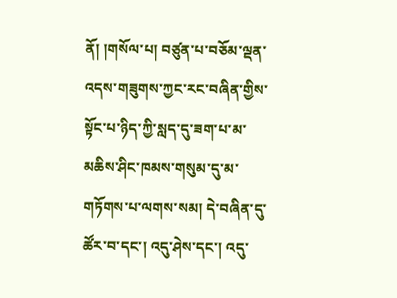ནོ། །གསོལ་པ། བཙུན་པ་བཅོམ་ལྡན་འདས་གཟུགས་ཀྱང་རང་བཞིན་གྱིས་སྟོང་པ་ཉིད་ཀྱི་སླད་དུ་ཟག་པ་མ་མཆིས་ཤིང་ཁམས་གསུམ་དུ་མ་གཏོགས་པ་ལགས་སམ། དེ་བཞིན་དུ་ཚོར་བ་དང་། འདུ་ཤེས་དང་། འདུ་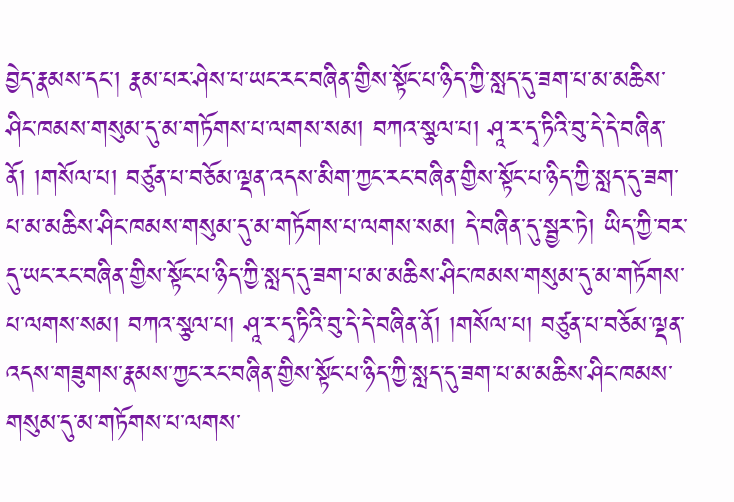བྱེད་རྣམས་དང་། རྣམ་པར་ཤེས་པ་ཡང་རང་བཞིན་གྱིས་སྟོང་པ་ཉིད་ཀྱི་སླད་དུ་ཟག་པ་མ་མཆིས་ཤིང་ཁམས་གསུམ་དུ་མ་གཏོགས་པ་ལགས་སམ། བཀའ་སྩལ་པ། ཤཱ་ར་དྭ་ཏིའི་བུ་དེ་དེ་བཞིན་ནོ། །གསོལ་པ། བཙུན་པ་བཅོམ་ལྡན་འདས་མིག་ཀྱང་རང་བཞིན་གྱིས་སྟོང་པ་ཉིད་ཀྱི་སླད་དུ་ཟག་པ་མ་མཆིས་ཤིང་ཁམས་གསུམ་དུ་མ་གཏོགས་པ་ལགས་སམ། དེ་བཞིན་དུ་སྦྱར་ཏེ། ཡིད་ཀྱི་བར་དུ་ཡང་རང་བཞིན་གྱིས་སྟོང་པ་ཉིད་ཀྱི་སླད་དུ་ཟག་པ་མ་མཆིས་ཤིང་ཁམས་གསུམ་དུ་མ་གཏོགས་པ་ལགས་སམ། བཀའ་སྩལ་པ། ཤཱ་ར་དྭ་ཏིའི་བུ་དེ་དེ་བཞིན་ནོ། །གསོལ་པ། བཙུན་པ་བཅོམ་ལྡན་འདས་གཟུགས་རྣམས་ཀྱང་རང་བཞིན་གྱིས་སྟོང་པ་ཉིད་ཀྱི་སླད་དུ་ཟག་པ་མ་མཆིས་ཤིང་ཁམས་གསུམ་དུ་མ་གཏོགས་པ་ལགས་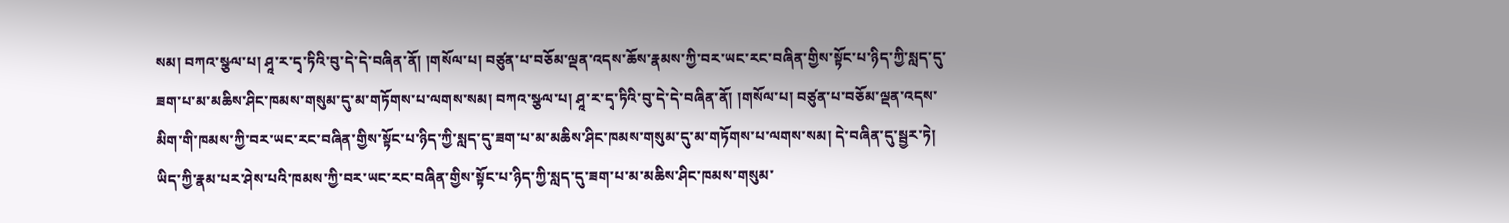སམ། བཀའ་སྩལ་པ། ཤཱ་ར་དྭ་ཏིའི་བུ་དེ་དེ་བཞིན་ནོ། །གསོལ་པ། བཙུན་པ་བཅོམ་ལྡན་འདས་ཆོས་རྣམས་ཀྱི་བར་ཡང་རང་བཞིན་གྱིས་སྟོང་པ་ཉིད་ཀྱི་སླད་དུ་ཟག་པ་མ་མཆིས་ཤིང་ཁམས་གསུམ་དུ་མ་གཏོགས་པ་ལགས་སམ། བཀའ་སྩལ་པ། ཤཱ་ར་དྭ་ཏིའི་བུ་དེ་དེ་བཞིན་ནོ། །གསོལ་པ། བཙུན་པ་བཅོམ་ལྡན་འདས་མིག་གི་ཁམས་ཀྱི་བར་ཡང་རང་བཞིན་གྱིས་སྟོང་པ་ཉིད་ཀྱི་སླད་དུ་ཟག་པ་མ་མཆིས་ཤིང་ཁམས་གསུམ་དུ་མ་གཏོགས་པ་ལགས་སམ། དེ་བཞིན་དུ་སྦྱར་ཏེ། ཡིད་ཀྱི་རྣམ་པར་ཤེས་པའི་ཁམས་ཀྱི་བར་ཡང་རང་བཞིན་གྱིས་སྟོང་པ་ཉིད་ཀྱི་སླད་དུ་ཟག་པ་མ་མཆིས་ཤིང་ཁམས་གསུམ་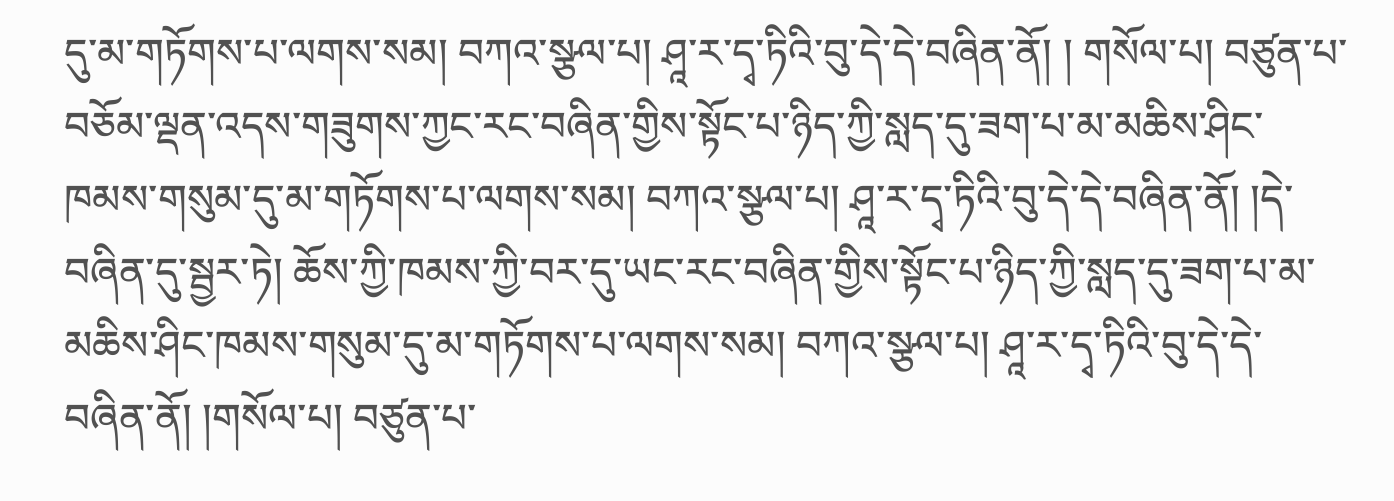དུ་མ་གཏོགས་པ་ལགས་སམ། བཀའ་སྩལ་པ། ཤཱ་ར་དྭ་ཏིའི་བུ་དེ་དེ་བཞིན་ནོ། ། གསོལ་པ། བཙུན་པ་བཅོམ་ལྡན་འདས་གཟུགས་ཀྱང་རང་བཞིན་གྱིས་སྟོང་པ་ཉིད་ཀྱི་སླད་དུ་ཟག་པ་མ་མཆིས་ཤིང་ཁམས་གསུམ་དུ་མ་གཏོགས་པ་ལགས་སམ། བཀའ་སྩལ་པ། ཤཱ་ར་དྭ་ཏིའི་བུ་དེ་དེ་བཞིན་ནོ། །དེ་བཞིན་དུ་སྦྱར་ཏེ། ཆོས་ཀྱི་ཁམས་ཀྱི་བར་དུ་ཡང་རང་བཞིན་གྱིས་སྟོང་པ་ཉིད་ཀྱི་སླད་དུ་ཟག་པ་མ་མཆིས་ཤིང་ཁམས་གསུམ་དུ་མ་གཏོགས་པ་ལགས་སམ། བཀའ་སྩལ་པ། ཤཱ་ར་དྭ་ཏིའི་བུ་དེ་དེ་བཞིན་ནོ། །གསོལ་པ། བཙུན་པ་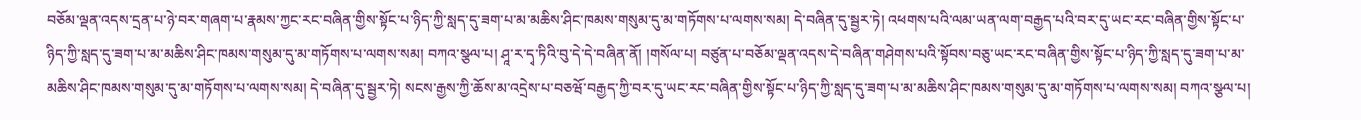བཅོམ་ལྡན་འདས་དྲན་པ་ཉེ་བར་གཞག་པ་རྣམས་ཀྱང་རང་བཞིན་གྱིས་སྟོང་པ་ཉིད་ཀྱི་སླད་དུ་ཟག་པ་མ་མཆིས་ཤིང་ཁམས་གསུམ་དུ་མ་གཏོགས་པ་ལགས་སམ། དེ་བཞིན་དུ་སྦྱར་ཏེ། འཕགས་པའི་ལམ་ཡན་ལག་བརྒྱད་པའི་བར་དུ་ཡང་རང་བཞིན་གྱིས་སྟོང་པ་ཉིད་ཀྱི་སླད་དུ་ཟག་པ་མ་མཆིས་ཤིང་ཁམས་གསུམ་དུ་མ་གཏོགས་པ་ལགས་སམ། བཀའ་སྩལ་པ། ཤཱ་ར་དྭ་ཏིའི་བུ་དེ་དེ་བཞིན་ནོ། །གསོལ་པ། བཙུན་པ་བཅོམ་ལྡན་འདས་དེ་བཞིན་གཤེགས་པའི་སྟོབས་བཅུ་ཡང་རང་བཞིན་གྱིས་སྟོང་པ་ཉིད་ཀྱི་སླད་དུ་ཟག་པ་མ་མཆིས་ཤིང་ཁམས་གསུམ་དུ་མ་གཏོགས་པ་ལགས་སམ། དེ་བཞིན་དུ་སྦྱར་ཏེ། སངས་རྒྱས་ཀྱི་ཆོས་མ་འདྲེས་པ་བཅཝོ་བརྒྱད་ཀྱི་བར་དུ་ཡང་རང་བཞིན་གྱིས་སྟོང་པ་ཉིད་ཀྱི་སླད་དུ་ཟག་པ་མ་མཆིས་ཤིང་ཁམས་གསུམ་དུ་མ་གཏོགས་པ་ལགས་སམ། བཀའ་སྩལ་པ།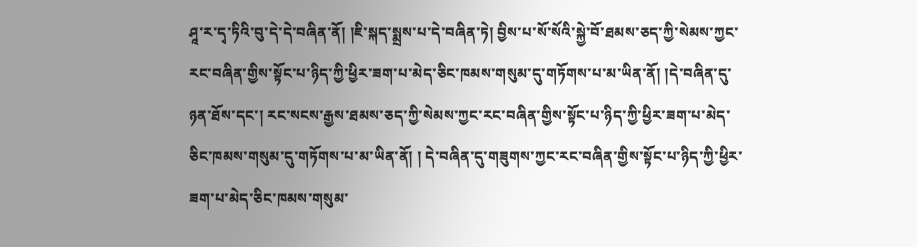ཤཱ་ར་དྭ་ཏིའི་བུ་དེ་དེ་བཞིན་ནོ། །ཇི་སྐད་སྨྲས་པ་དེ་བཞིན་ཏེ། བྱིས་པ་སོ་སོའི་སྐྱེ་བོ་ཐམས་ཅད་ཀྱི་སེམས་ཀྱང་རང་བཞིན་གྱིས་སྟོང་པ་ཉིད་ཀྱི་ཕྱིར་ཟག་པ་མེད་ཅིང་ཁམས་གསུམ་དུ་གཏོགས་པ་མ་ཡིན་ནོ། །དེ་བཞིན་དུ་ཉན་ཐོས་དང་། རང་སངས་རྒྱས་ཐམས་ཅད་ཀྱི་སེམས་ཀྱང་རང་བཞིན་གྱིས་སྟོང་པ་ཉིད་ཀྱི་ཕྱིར་ཟག་པ་མེད་ཅིང་ཁམས་གསུམ་དུ་གཏོགས་པ་མ་ཡིན་ནོ། ། དེ་བཞིན་དུ་གཟུགས་ཀྱང་རང་བཞིན་གྱིས་སྟོང་པ་ཉིད་ཀྱི་ཕྱིར་ཟག་པ་མེད་ཅིང་ཁམས་གསུམ་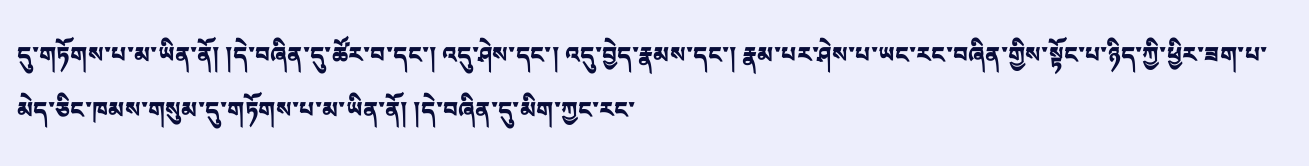དུ་གཏོགས་པ་མ་ཡིན་ནོ། །དེ་བཞིན་དུ་ཚོར་བ་དང་། འདུ་ཤེས་དང་། འདུ་བྱེད་རྣམས་དང་། རྣམ་པར་ཤེས་པ་ཡང་རང་བཞིན་གྱིས་སྟོང་པ་ཉིད་ཀྱི་ཕྱིར་ཟག་པ་མེད་ཅིང་ཁམས་གསུམ་དུ་གཏོགས་པ་མ་ཡིན་ནོ། །དེ་བཞིན་དུ་མིག་ཀྱང་རང་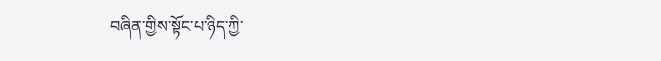བཞིན་གྱིས་སྟོང་པ་ཉིད་ཀྱི་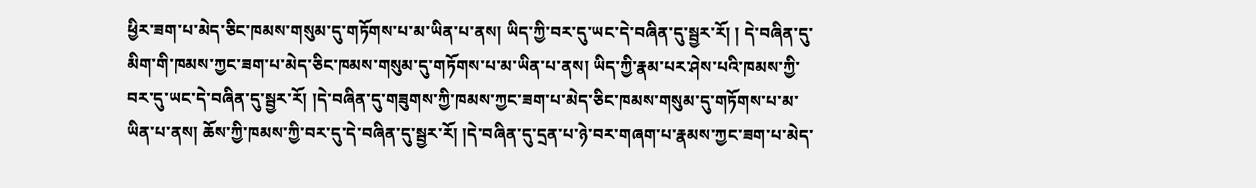ཕྱིར་ཟག་པ་མེད་ཅིང་ཁམས་གསུམ་དུ་གཏོགས་པ་མ་ཡིན་པ་ནས། ཡིད་ཀྱི་བར་དུ་ཡང་དེ་བཞིན་དུ་སྦྱར་རོ། ། དེ་བཞིན་དུ་མིག་གི་ཁམས་ཀྱང་ཟག་པ་མེད་ཅིང་ཁམས་གསུམ་དུ་གཏོགས་པ་མ་ཡིན་པ་ནས། ཡིད་ཀྱི་རྣམ་པར་ཤེས་པའི་ཁམས་ཀྱི་བར་དུ་ཡང་དེ་བཞིན་དུ་སྦྱར་རོ། །དེ་བཞིན་དུ་གཟུགས་ཀྱི་ཁམས་ཀྱང་ཟག་པ་མེད་ཅིང་ཁམས་གསུམ་དུ་གཏོགས་པ་མ་ཡིན་པ་ནས། ཆོས་ཀྱི་ཁམས་ཀྱི་བར་དུ་དེ་བཞིན་དུ་སྦྱར་རོ། །དེ་བཞིན་དུ་དྲན་པ་ཉེ་བར་གཞག་པ་རྣམས་ཀྱང་ཟག་པ་མེད་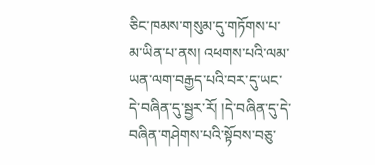ཅིང་ཁམས་གསུམ་དུ་གཏོགས་པ་མ་ཡིན་པ་ནས། འཕགས་པའི་ལམ་ཡན་ལག་བརྒྱད་པའི་བར་དུ་ཡང་དེ་བཞིན་དུ་སྦྱར་རོ། །དེ་བཞིན་དུ་དེ་བཞིན་གཤེགས་པའི་སྟོབས་བཅུ་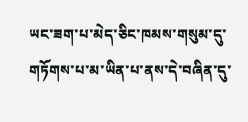ཡང་ཟག་པ་མེད་ཅིང་ཁམས་གསུམ་དུ་གཏོགས་པ་མ་ཡིན་པ་ནས་དེ་བཞིན་དུ་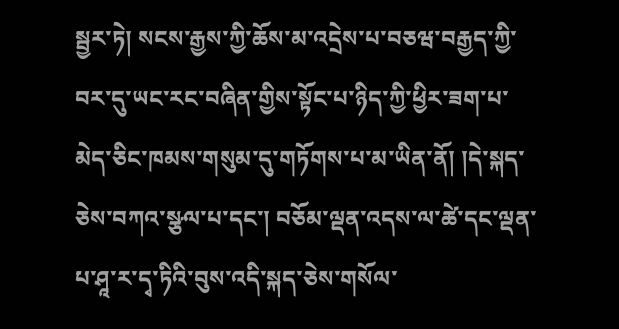སྦྱར་ཏེ། སངས་རྒྱས་ཀྱི་ཆོས་མ་འདྲེས་པ་བཅཝ་བརྒྱད་ཀྱི་བར་དུ་ཡང་རང་བཞིན་གྱིས་སྟོང་པ་ཉིད་ཀྱི་ཕྱིར་ཟག་པ་མེད་ཅིང་ཁམས་གསུམ་དུ་གཏོགས་པ་མ་ཡིན་ནོ། །དེ་སྐད་ཅེས་བཀའ་སྩལ་པ་དང་། བཅོམ་ལྡན་འདས་ལ་ཚེ་དང་ལྡན་པ་ཤཱ་ར་དྭ་ཏིའི་བུས་འདི་སྐད་ཅེས་གསོལ་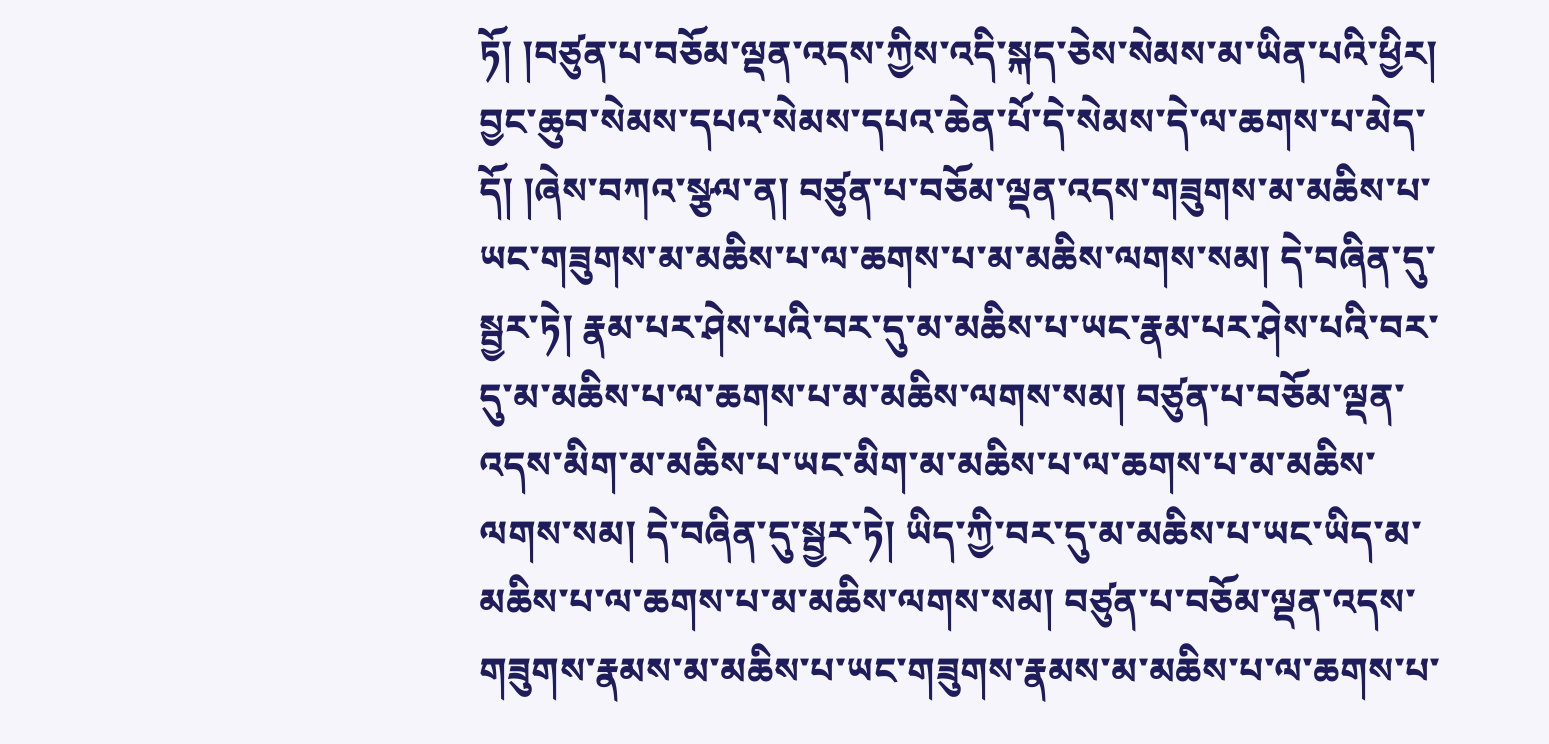ཏོ། །བཙུན་པ་བཅོམ་ལྡན་འདས་ཀྱིས་འདི་སྐད་ཅེས་སེམས་མ་ཡིན་པའི་ཕྱིར། བྱང་ཆུབ་སེམས་དཔའ་སེམས་དཔའ་ཆེན་པོ་དེ་སེམས་དེ་ལ་ཆགས་པ་མེད་དོ། །ཞེས་བཀའ་སྩལ་ན། བཙུན་པ་བཅོམ་ལྡན་འདས་གཟུགས་མ་མཆིས་པ་ཡང་གཟུགས་མ་མཆིས་པ་ལ་ཆགས་པ་མ་མཆིས་ལགས་སམ། དེ་བཞིན་དུ་སྦྱར་ཏེ། རྣམ་པར་ཤེས་པའི་བར་དུ་མ་མཆིས་པ་ཡང་རྣམ་པར་ཤེས་པའི་བར་དུ་མ་མཆིས་པ་ལ་ཆགས་པ་མ་མཆིས་ལགས་སམ། བཙུན་པ་བཅོམ་ལྡན་འདས་མིག་མ་མཆིས་པ་ཡང་མིག་མ་མཆིས་པ་ལ་ཆགས་པ་མ་མཆིས་ལགས་སམ། དེ་བཞིན་དུ་སྦྱར་ཏེ། ཡིད་ཀྱི་བར་དུ་མ་མཆིས་པ་ཡང་ཡིད་མ་མཆིས་པ་ལ་ཆགས་པ་མ་མཆིས་ལགས་སམ། བཙུན་པ་བཅོམ་ལྡན་འདས་གཟུགས་རྣམས་མ་མཆིས་པ་ཡང་གཟུགས་རྣམས་མ་མཆིས་པ་ལ་ཆགས་པ་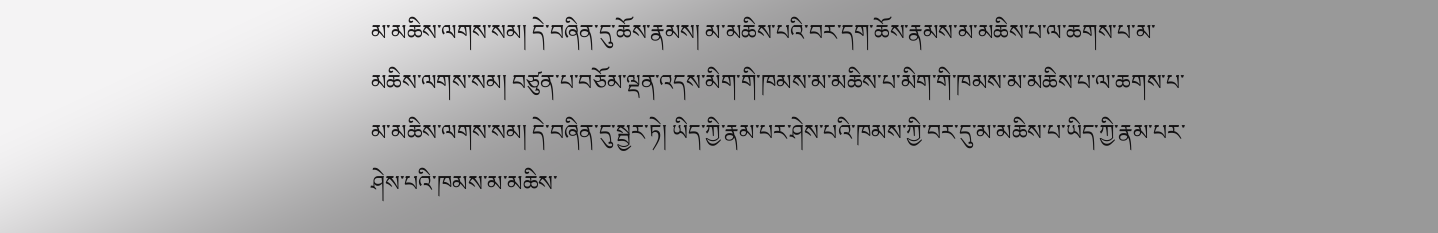མ་མཆིས་ལགས་སམ། དེ་བཞིན་དུ་ཆོས་རྣམས། མ་མཆིས་པའི་བར་དག་ཆོས་རྣམས་མ་མཆིས་པ་ལ་ཆགས་པ་མ་མཆིས་ལགས་སམ། བཙུན་པ་བཅོམ་ལྡན་འདས་མིག་གི་ཁམས་མ་མཆིས་པ་མིག་གི་ཁམས་མ་མཆིས་པ་ལ་ཆགས་པ་མ་མཆིས་ལགས་སམ། དེ་བཞིན་དུ་སྦྱར་ཏེ། ཡིད་ཀྱི་རྣམ་པར་ཤེས་པའི་ཁམས་ཀྱི་བར་དུ་མ་མཆིས་པ་ཡིད་ཀྱི་རྣམ་པར་ཤེས་པའི་ཁམས་མ་མཆིས་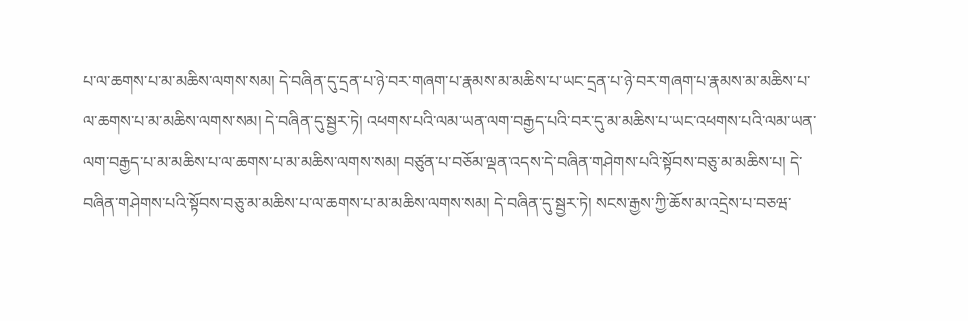པ་ལ་ཆགས་པ་མ་མཆིས་ལགས་སམ། དེ་བཞིན་དུ་དྲན་པ་ཉེ་བར་གཞག་པ་རྣམས་མ་མཆིས་པ་ཡང་དྲན་པ་ཉེ་བར་གཞག་པ་རྣམས་མ་མཆིས་པ་ལ་ཆགས་པ་མ་མཆིས་ལགས་སམ། དེ་བཞིན་དུ་སྦྱར་ཏེ། འཕགས་པའི་ལམ་ཡན་ལག་བརྒྱད་པའི་བར་དུ་མ་མཆིས་པ་ཡང་འཕགས་པའི་ལམ་ཡན་ལག་བརྒྱད་པ་མ་མཆིས་པ་ལ་ཆགས་པ་མ་མཆིས་ལགས་སམ། བཙུན་པ་བཅོམ་ལྡན་འདས་དེ་བཞིན་གཤེགས་པའི་སྟོབས་བཅུ་མ་མཆིས་པ། དེ་བཞིན་གཤེགས་པའི་སྟོབས་བཅུ་མ་མཆིས་པ་ལ་ཆགས་པ་མ་མཆིས་ལགས་སམ། དེ་བཞིན་དུ་སྦྱར་ཏེ། སངས་རྒྱས་ཀྱི་ཆོས་མ་འདྲེས་པ་བཅཝ་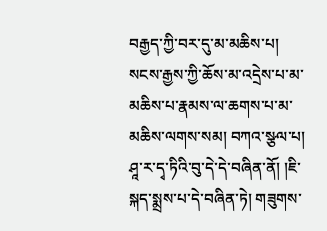བརྒྱད་ཀྱི་བར་དུ་མ་མཆིས་པ། སངས་རྒྱས་ཀྱི་ཆོས་མ་འདྲེས་པ་མ་མཆིས་པ་རྣམས་ལ་ཆགས་པ་མ་མཆིས་ལགས་སམ། བཀའ་སྩལ་པ། ཤཱ་ར་དྭ་ཏིའི་བུ་དེ་དེ་བཞིན་ནོ། །ཇི་སྐད་སྨྲས་པ་དེ་བཞིན་ཏེ། གཟུགས་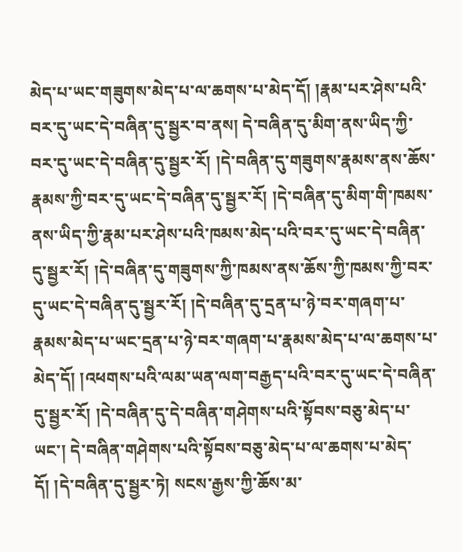མེད་པ་ཡང་གཟུགས་མེད་པ་ལ་ཆགས་པ་མེད་དོ། །རྣམ་པར་ཤེས་པའི་བར་དུ་ཡང་དེ་བཞིན་དུ་སྦྱར་བ་ནས། དེ་བཞིན་དུ་མིག་ནས་ཡིད་ཀྱི་བར་དུ་ཡང་དེ་བཞིན་དུ་སྦྱར་རོ། །དེ་བཞིན་དུ་གཟུགས་རྣམས་ནས་ཆོས་རྣམས་ཀྱི་བར་དུ་ཡང་དེ་བཞིན་དུ་སྦྱར་རོ། །དེ་བཞིན་དུ་མིག་གི་ཁམས་ནས་ཡིད་ཀྱི་རྣམ་པར་ཤེས་པའི་ཁམས་མེད་པའི་བར་དུ་ཡང་དེ་བཞིན་དུ་སྦྱར་རོ། །དེ་བཞིན་དུ་གཟུགས་ཀྱི་ཁམས་ནས་ཆོས་ཀྱི་ཁམས་ཀྱི་བར་དུ་ཡང་དེ་བཞིན་དུ་སྦྱར་རོ། །དེ་བཞིན་དུ་དྲན་པ་ཉེ་བར་གཞག་པ་རྣམས་མེད་པ་ཡང་དྲན་པ་ཉེ་བར་གཞག་པ་རྣམས་མེད་པ་ལ་ཆགས་པ་མེད་དོ། །འཕགས་པའི་ལམ་ཡན་ལག་བརྒྱད་པའི་བར་དུ་ཡང་དེ་བཞིན་དུ་སྦྱར་རོ། །དེ་བཞིན་དུ་དེ་བཞིན་གཤེགས་པའི་སྟོབས་བཅུ་མེད་པ་ཡང་། དེ་བཞིན་གཤེགས་པའི་སྟོབས་བཅུ་མེད་པ་ལ་ཆགས་པ་མེད་དོ། །དེ་བཞིན་དུ་སྦྱར་ཏེ། སངས་རྒྱས་ཀྱི་ཆོས་མ་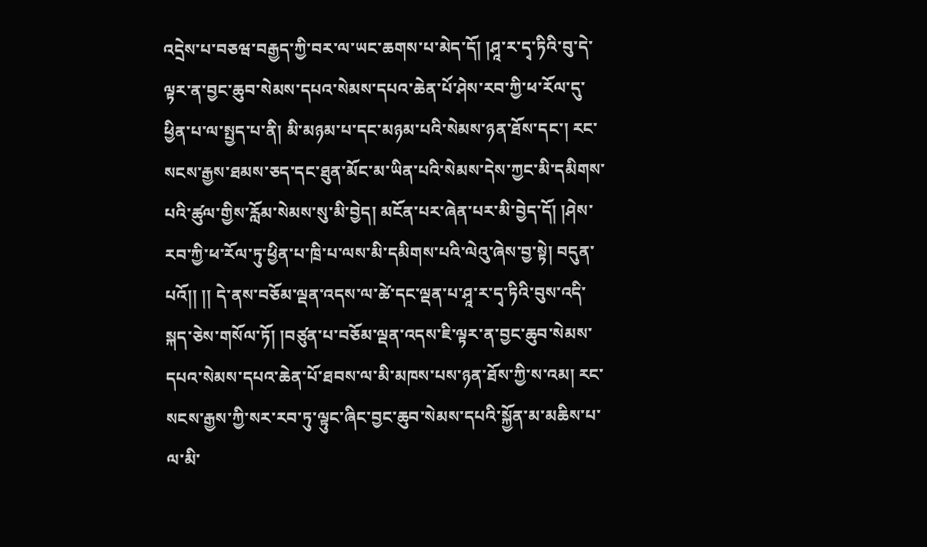འདྲེས་པ་བཅཝ་བརྒྱད་ཀྱི་བར་ལ་ཡང་ཆགས་པ་མེད་དོ། །ཤཱ་ར་དྭ་ཏིའི་བུ་དེ་ལྟར་ན་བྱང་ཆུབ་སེམས་དཔའ་སེམས་དཔའ་ཆེན་པོ་ཤེས་རབ་ཀྱི་ཕ་རོལ་དུ་ཕྱིན་པ་ལ་སྤྱད་པ་ནི། མི་མཉམ་པ་དང་མཉམ་པའི་སེམས་ཉན་ཐོས་དང་། རང་སངས་རྒྱས་ཐམས་ཅད་དང་ཐུན་མོང་མ་ཡིན་པའི་སེམས་དེས་ཀྱང་མི་དམིགས་པའི་ཚུལ་གྱིས་རློམ་སེམས་སུ་མི་བྱེད། མངོན་པར་ཞེན་པར་མི་བྱེད་དོ། །ཤེས་རབ་ཀྱི་ཕ་རོལ་ཏུ་ཕྱིན་པ་ཁྲི་པ་ལས་མི་དམིགས་པའི་ལེའུ་ཞེས་བྱ་སྟེ། བདུན་པའོ།། །། དེ་ནས་བཅོམ་ལྡན་འདས་ལ་ཚེ་དང་ལྡན་པ་ཤཱ་ར་དྭ་ཏིའི་བུས་འདི་སྐད་ཅེས་གསོལ་ཏོ། །བཙུན་པ་བཅོམ་ལྡན་འདས་ཇི་ལྟར་ན་བྱང་ཆུབ་སེམས་དཔའ་སེམས་དཔའ་ཆེན་པོ་ཐབས་ལ་མི་མཁས་པས་ཉན་ཐོས་ཀྱི་ས་འམ། རང་སངས་རྒྱས་ཀྱི་སར་རབ་ཏུ་ལྟུང་ཞིང་བྱང་ཆུབ་སེམས་དཔའི་སྐྱོན་མ་མཆིས་པ་ལ་མི་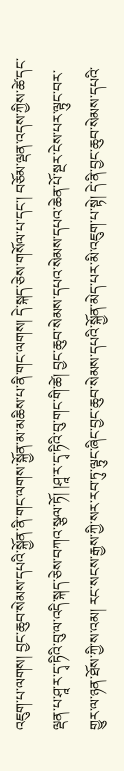འཇུག་པ་ལགས། བྱང་ཆུབ་སེམས་དཔའི་སྐྱོན་ནི་གང་ལགས་སྐྱོན་མ་མཆིས་པ་ནི་གང་ལགས། དེ་སྐད་ཅེས་གསོལ་པ་དང་། བཅོམ་ལྡན་འདས་ཀྱིས་ཚེ་དང་ལྡན་པ་ཤཱ་ར་དྭ་ཏིའི་བུ་ལ་འདི་སྐད་ཅེས་བཀའ་སྩལ་ཏོ། །ཤཱ་ར་དྭ་ཏིའི་བུ་གང་གི་ཚེ། བྱང་ཆུབ་སེམས་དཔའ་སེམས་དཔའ་ཆེན་པོ་སྔར་ངེས་པར་ལྟུང་བར་གྱུར་ལ་ཉན་ཐོས་ཀྱི་ས་འམ། རང་སངས་རྒྱས་ཀྱི་སར་རབ་ཏུ་ལྟུང་ཞིང་བྱང་ཆུབ་སེམས་དཔའི་སྐྱོན་མེད་པར་མི་འཇུག་པ་སྟེ། དེ་ནི་བྱང་ཆུབ་སེམས་དཔའི་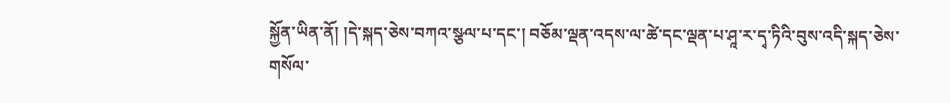སྐྱོན་ཡིན་ནོ། །དེ་སྐད་ཅེས་བཀའ་སྩལ་པ་དང་། བཅོམ་ལྡན་འདས་ལ་ཚེ་དང་ལྡན་པ་ཤཱ་ར་དྭ་ཏིའི་བུས་འདི་སྐད་ཅེས་གསོལ་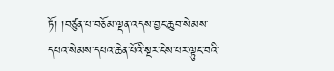ཏོ། །བཙུན་པ་བཅོམ་ལྡན་འདས་བྱང་ཆུབ་སེམས་དཔའ་སེམས་དཔའ་ཆེན་པོའི་སྔར་ངེས་པར་ལྟུང་བའི་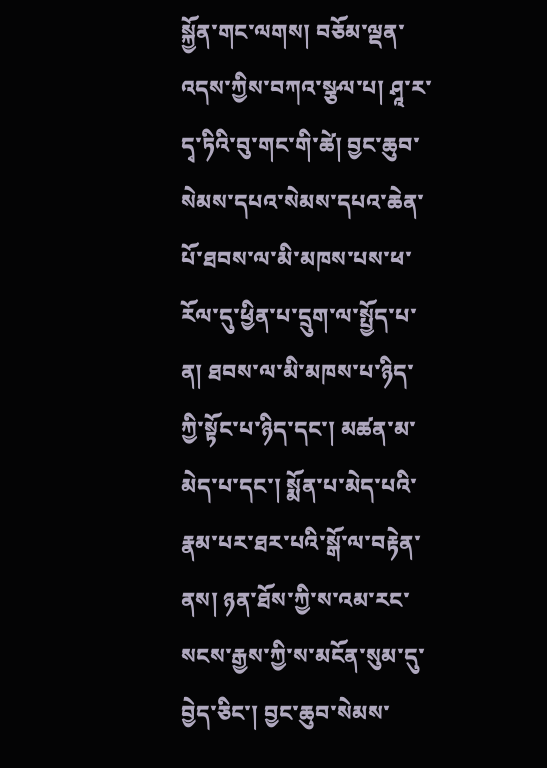སྐྱོན་གང་ལགས། བཅོམ་ལྡན་འདས་ཀྱིས་བཀའ་སྩལ་པ། ཤཱ་ར་དྭ་ཏིའི་བུ་གང་གི་ཚེ། བྱང་ཆུབ་སེམས་དཔའ་སེམས་དཔའ་ཆེན་པོ་ཐབས་ལ་མི་མཁས་པས་ཕ་རོལ་དུ་ཕྱིན་པ་དྲུག་ལ་སྤྱོད་པ་ན། ཐབས་ལ་མི་མཁས་པ་ཉིད་ཀྱི་སྟོང་པ་ཉིད་དང་། མཚན་མ་མེད་པ་དང་། སྨོན་པ་མེད་པའི་རྣམ་པར་ཐར་པའི་སྒོ་ལ་བརྟེན་ནས། ཉན་ཐོས་ཀྱི་ས་འམ་རང་སངས་རྒྱས་ཀྱི་ས་མངོན་སུམ་དུ་བྱེད་ཅིང་། བྱང་ཆུབ་སེམས་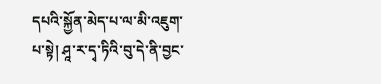དཔའི་སྐྱོན་མེད་པ་ལ་མི་འཇུག་པ་སྟེ། ཤཱ་ར་དྭ་ཏིའི་བུ་དེ་ནི་བྱང་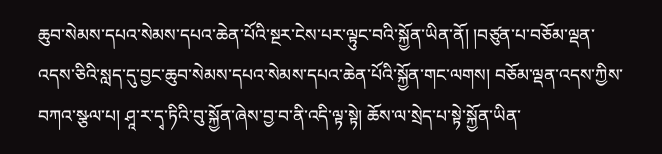ཆུབ་སེམས་དཔའ་སེམས་དཔའ་ཆེན་པོའི་སྔར་ངེས་པར་ལྟུང་བའི་སྐྱོན་ཡིན་ནོ། །བཙུན་པ་བཅོམ་ལྡན་འདས་ཅིའི་སླད་དུ་བྱང་ཆུབ་སེམས་དཔའ་སེམས་དཔའ་ཆེན་པོའི་སྐྱོན་གང་ལགས། བཅོམ་ལྡན་འདས་ཀྱིས་བཀའ་སྩལ་པ། ཤཱ་ར་དྭ་ཏིའི་བུ་སྐྱོན་ཞེས་བྱ་བ་ནི་འདི་ལྟ་སྟེ། ཆོས་ལ་སྲེད་པ་སྟེ་སྐྱོན་ཡིན་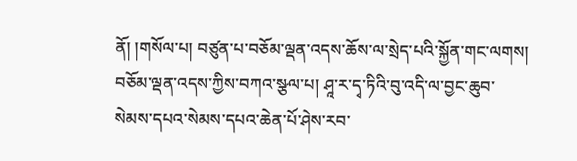ནོ། །གསོལ་པ། བཙུན་པ་བཅོམ་ལྡན་འདས་ཆོས་ལ་སྲེད་པའི་སྐྱོན་གང་ལགས། བཅོམ་ལྡན་འདས་ཀྱིས་བཀའ་སྩལ་པ། ཤཱ་ར་དྭ་ཏིའི་བུ་འདི་ལ་བྱང་ཆུབ་སེམས་དཔའ་སེམས་དཔའ་ཆེན་པོ་ཤེས་རབ་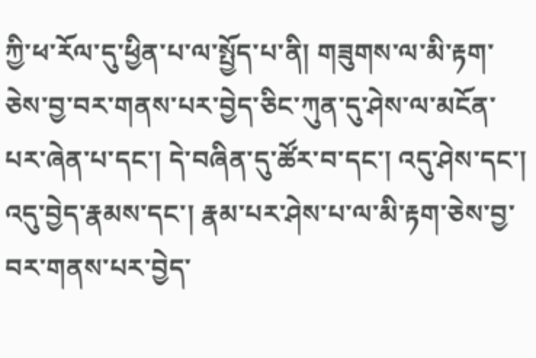ཀྱི་ཕ་རོལ་དུ་ཕྱིན་པ་ལ་སྤྱོད་པ་ནི། གཟུགས་ལ་མི་རྟག་ཅེས་བྱ་བར་གནས་པར་བྱེད་ཅིང་ཀུན་དུ་ཤེས་ལ་མངོན་པར་ཞེན་པ་དང་། དེ་བཞིན་དུ་ཚོར་བ་དང་། འདུ་ཤེས་དང་། འདུ་བྱེད་རྣམས་དང་། རྣམ་པར་ཤེས་པ་ལ་མི་རྟག་ཅེས་བྱ་བར་གནས་པར་བྱེད་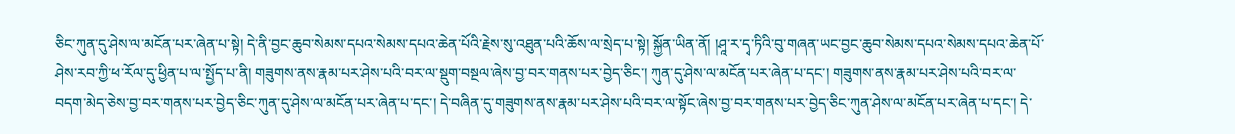ཅིང་ཀུན་དུ་ཤེས་ལ་མངོན་པར་ཞེན་པ་སྟེ། དེ་ནི་བྱང་ཆུབ་སེམས་དཔའ་སེམས་དཔའ་ཆེན་པོའི་རྗེས་སུ་འཐུན་པའི་ཆོས་ལ་སྲེད་པ་སྟེ། སྐྱོན་ཡིན་ནོ། །ཤཱ་ར་དྭ་ཏིའི་བུ་གཞན་ཡང་བྱང་ཆུབ་སེམས་དཔའ་སེམས་དཔའ་ཆེན་པོ་ཤེས་རབ་ཀྱི་ཕ་རོལ་དུ་ཕྱིན་པ་ལ་སྤྱོད་པ་ནི། གཟུགས་ནས་རྣམ་པར་ཤེས་པའི་བར་ལ་སྡུག་བསྔལ་ཞེས་བྱ་བར་གནས་པར་བྱེད་ཅིང་། ཀུན་དུ་ཤེས་ལ་མངོན་པར་ཞེན་པ་དང་། གཟུགས་ནས་རྣམ་པར་ཤེས་པའི་བར་ལ་བདག་མེད་ཅེས་བྱ་བར་གནས་པར་བྱེད་ཅིང་ཀུན་དུ་ཤེས་ལ་མངོན་པར་ཞེན་པ་དང་། དེ་བཞིན་དུ་གཟུགས་ནས་རྣམ་པར་ཤེས་པའི་བར་ལ་སྟོང་ཞེས་བྱ་བར་གནས་པར་བྱེད་ཅིང་ཀུན་ཤེས་ལ་མངོན་པར་ཞེན་པ་དང་། དེ་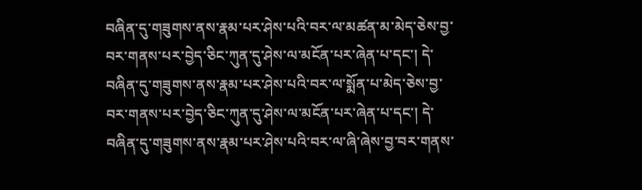བཞིན་དུ་གཟུགས་ནས་རྣམ་པར་ཤེས་པའི་བར་ལ་མཚན་མ་མེད་ཅེས་བྱ་བར་གནས་པར་བྱེད་ཅིང་ཀུན་དུ་ཤེས་ལ་མངོན་པར་ཞེན་པ་དང་། དེ་བཞིན་དུ་གཟུགས་ནས་རྣམ་པར་ཤེས་པའི་བར་ལ་སྨོན་པ་མེད་ཅེས་བྱ་བར་གནས་པར་བྱེད་ཅིང་ཀུན་དུ་ཤེས་ལ་མངོན་པར་ཞེན་པ་དང་། དེ་བཞིན་དུ་གཟུགས་ནས་རྣམ་པར་ཤེས་པའི་བར་ལ་ཞི་ཞེས་བྱ་བར་གནས་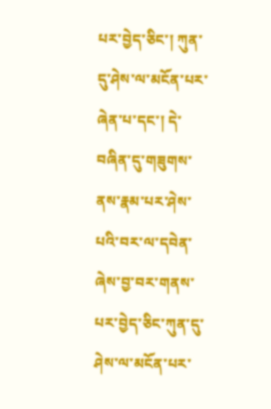པར་བྱེད་ཅིང་། ཀུན་དུ་ཤེས་ལ་མངོན་པར་ཞེན་པ་དང་། དེ་བཞིན་དུ་གཟུགས་ནས་རྣམ་པར་ཤེས་པའི་བར་ལ་དབེན་ཞེས་བྱ་བར་གནས་པར་བྱེད་ཅིང་ཀུན་དུ་ཤེས་ལ་མངོན་པར་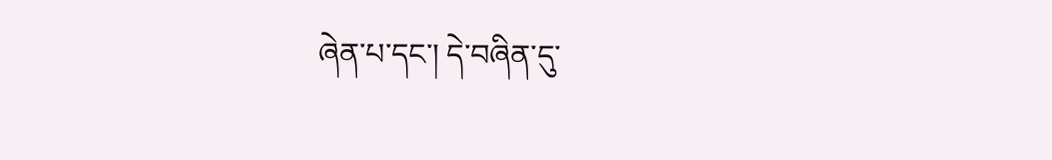ཞེན་པ་དང་། དེ་བཞིན་དུ་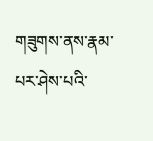གཟུགས་ནས་རྣམ་པར་ཤེས་པའི་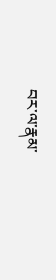བར་ལ་རྣམ་